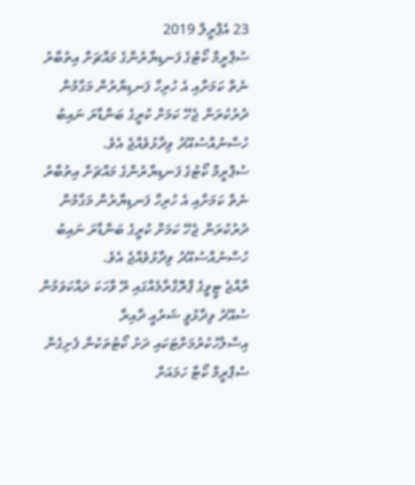23 އެޕްރީލް 2019
ސުޕްރީމް ކޯޓުގެ ފަނޑިޔާރުންގެ މައްޗަށް އިތުބާރު ނެތް ކަމަށާއި އެ ހުރިހާ ފަނޑިޔާރުން މަގާމުން ދުރުކުރަން ޖެހޭ ކަމަށް ކުރީގެ ބަންޑާރަ ނައިބު ހުސްނުއްސުއޫދު ވިދާޅުވެއްޖެ އެވެ.
ސުޕްރީމް ކޯޓުގެ ފަނޑިޔާރުންގެ މައްޗަށް އިތުބާރު ނެތް ކަމަށާއި އެ ހުރިހާ ފަނޑިޔާރުން މަގާމުން ދުރުކުރަން ޖެހޭ ކަމަށް ކުރީގެ ބަންޑާރަ ނައިބު ހުސްނުއްސުއޫދު ވިދާޅުވެއްޖެ އެވެ.
ރާއްޖެ ޓީވީގެ ޕްރޮގްރާމެއްގައި ރޭ ވާހަކަ ދައްކަވަމުން ސުއޫދު ވިދާޅުވީ ޝަރުއީ ދާއިރާ އިސްލާހުކުރުމަށްޓަކައި ދަށު ކޯޓުތަކުން ފެށިގެން ސުޕްރީމް ކޯޓާ ހަމައަށް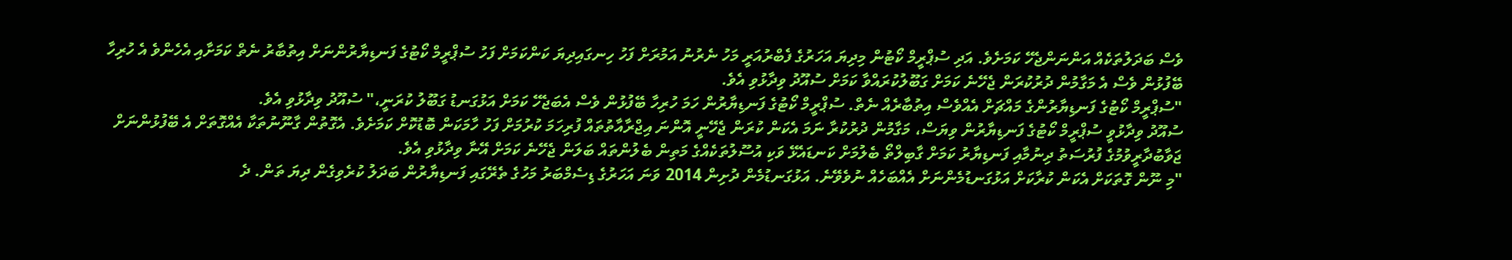ވެސް ބަދަލުތަކެއް އަންނަންޖެހޭ ކަމަށެވެ. އަދި ސުޕްރީމް ކޯޓުން މިދިޔަ އަހަރުގެ ފެބްރުއަރީ މަހު ނެރުނު އަމުރަށް ފަހު ހިނގައިދިޔަ ކަންކަމަށް ފަހު ސުޕްރީމް ކޯޓުގެ ފަނޑިޔާރުންނަށް އިތުބާރު ނެތް ކަމަށާއި އެހެންވެ އެ ހުރިހާ ބޭފުޅުން ވެސް އެ މަގާމުން ދުރުކުރަން ޖެހޭނެ ކަމަށް ގަބޫލުކުރައްވާ ކަމަށް ސުއޫދު ވިދާޅުވި އެވެ.
"ސުޕްރީމް ކޯޓުގެ ފަނޑިޔާރުންގެ މައްޗަށް އެއްވެސް އިތުބާރެއް ނެތް. ސުޕްރީމް ކޯޓުގެ ފަނޑިޔާރުން ހަމަ ހުރިހާ ބޭފުޅުން ވެސް އެބަޖެހޭ ކަމަށް އަޅުގަނޑު ގަބޫލު ކުރަނީ،" ސުއޫދު ވިދާޅުވި އެވެ.
ސުއޫދު ވިދާޅުވީ ސުޕްރީމް ކޯޓުގެ ފަނޑިޔާރުން ވިޔަސް، މަގާމުން ދުރުކުރާ ނަމަ އެކަން ކުރަން ޖެހޭނީ އޮންނަ އިޖްރާއާތުތައް ފުރިހަމަ ކުރުމަށް ފަހު ހާމަކަން ބޮޑުކޮށް ކަމަށެވެ. އެގޮތުން ގާނޫނުތަކާ އެއްގޮތަށް އެ ބޭފުޅުންނަށް ޖަވާބުދާރީވުމުގެ ފުރުސަތު ދިނުމާއި ފަނޑިޔާރު ކަމަށް ގާބިލްތޯ ބެލުމަށް ކަނޑައެޅޭ ވަކި އުސޫލުތަކެއްގެ މަތިން ބެލުންތައް ބަލަން ޖެހޭނެ ކަމަށް އޭނާ ވިދާޅުވި އެވެ.
"މި ނޫން ގޮތަކަށް އެކަން ކުރާކަށް އަޅުގަނޑުމެންނަށް އެއްބަހެއް ނުވެވޭނެ. އަޅުގަނޑުމެން ދުށިން 2014 ވަނަ އަހަރުގެ ޑިސެމްބަރު މަހުގެ ތެރޭގައި ފަނޑިޔާރުން ބަދަލު ކުރެވިގެން ދިޔަ ތަން. ދެ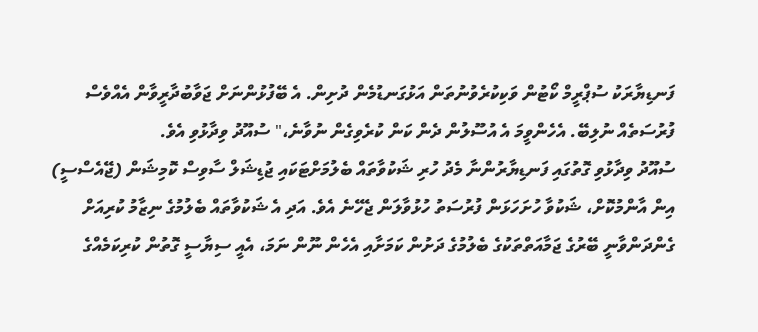ފަނޑިޔާރަކު ސުޕްރީމް ކޯޓުން ވަކިކުރެވުނުތަން އަޅުގަނޑުމެން ދުށިން. އެ ބޭފުޅުންނަށް ޖަވާބުދާރީވާން އެއްވެސް ފުރުސަތެއް ނުލިބޭ. އެހެންވީމަ އެ އުސޫލުން ދެން ކަން ކުރެވިގެން ނުވާނެ،" ސުއޫދު ވިދާޅުވި އެވެ.
ސުއޫދު ވިދާޅުވި ގޮތުގައި ފަނޑިޔާރުންނާ މެދު ހުރި ޝަކުވާތައް ބެލުމަށްޓަކައި ޖުޑިޝަލް ސާވިސް ކޮމިޝަން (ޖޭއެސްސީ) އިން އާންމުކޮށް، ޝަކުވާ ހުށަހަޅަން ފުރުސަތު ހުޅުވާލަން ޖެހޭނެ އެވެ. އަދި އެ ޝަކުވާތައް ބެލުމުގެ ނިޒާމު ކުރިއަށް ގެންދަންވާނީ ބޭރުގެ ޖަމާއަތްތަކުގެ ބެލުމުގެ ދަށުން ކަމަށާއި އެހެން ނޫން ނަމަ، އެއީ ސިޔާސީ ގޮތުން ކުރިކަމެއްގެ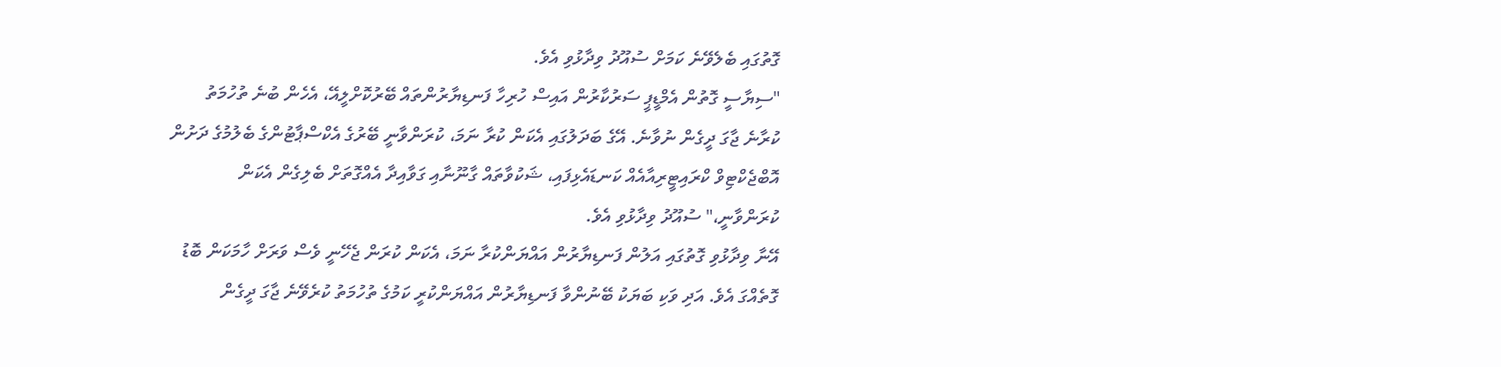ގޮތުގައި ބެލެވޭނެ ކަމަށް ސުއޫދު ވިދާޅުވި އެވެ.
"ސިޔާސީ ގޮތުން އެމްޑީޕީ ސަރުކާރުން އައިސް ހުރިހާ ފަނޑިޔާރުންތައް ބޭރުކޮށްލީއޭ، އެހެން ބުނެ ތުހުމަތު ކުރާނެ ޖާގަ ދީގެން ނުވާނެ. އޭގެ ބަދަލުގައި އެކަން ކުރާ ނަމަ، ކުރަންވާނީ ބޭރުގެ އެކްސްޕާޓުންގެ ބެލުމުގެ ދަށުން އޮބްޖެކްޓިވް ކްރައިޓީރިއާއެއް ކަނޑައެޅިފައި، ޝަކުވާތައް ގާނޫނާއި ގަވާއިދާ އެއްގޮތަށް ބެލިގެން އެކަން ކުރަންވާނީ،" ސުއޫދު ވިދާޅުވި އެވެ.
އޭނާ ވިދާޅުވި ގޮތުގައި އަލުން ފަނޑިޔާރުން އައްޔަންކުރާ ނަމަ، އެކަން ކުރަން ޖެހޭނީ ވެސް ވަރަށް ހާމަކަން ބޮޑު ގޮތެއްގަ އެވެ. އަދި ވަކި ބަޔަކު ބޭނުންވާ ފަނޑިޔާރުން އައްޔަންކުރީ ކަމުގެ ތުހުމަތު ކުރެވޭނެ ޖާގަ ދީގެން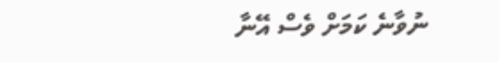ނުވާނެ ކަމަށް ވެސް އޭނާ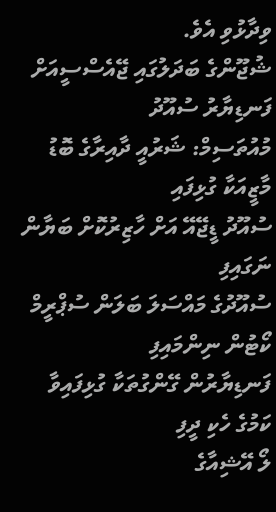ވިދާޅުވި އެވެ.
ޝުޖޫންގެ ބަދަލުގައި ޖޭއެސްސީއަށް ފަނޑިޔާރު ސުއޫދު
މުއުތަސިމް: ޝަރުއީ ދާއިރާގެ ބޮޑު މާޒީއަކާ ގުޅިފައި
ސުއޫދު ޑީޖޭއޭ އަށް ހާޒިރުކޮށް ބަޔާން ނަގައިފި
ސުއޫދުގެ މައްސަލަ ބަލަން ސުޕްރީމް ކޯޓުން ނިންމައިފި
ފަނޑިޔާރުން ގޭންގުތަކާ ގުޅިފައިވާ ކަމުގެ ހެކި ދީފި
ލޯ އޭޝިއާގެ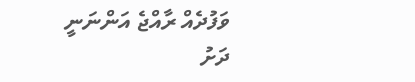ވަފުދެއް ރާއްޖެ އަންނަނީ
ދަށު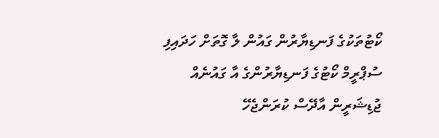ކޯޓުތަކުގެ ފަނޑިޔާރުން ގައުން ލާ ގޮތަށް ހަދައިފި
ސުޕްރީމް ކޯޓުގެ ފަނޑިޔާރުންގެ އާ ގައުނެއް
ޖުޑިޝަރީން އާދޭސް ކުރަންޖެހޭ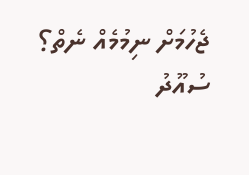ޖެހުމަށް ނިމުމެއް ނެތް؟
ސުއޫދު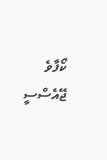ކޯފާވެ ޖޭއެސްސީ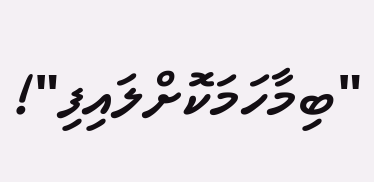"ބިމާހަމަކޮށްލައިފި"!